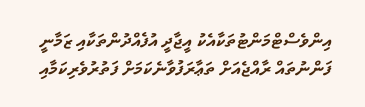އިންވެސްޓްމަންޓުތަކާއެކު އީޖާދީ އުފެއްދުންތަކާއި ޒަމާނީ ފަންނުތައް ރާއްޖެއަށް ތަޢާރަފުވާނެކަމަށް ފަތުރުވެރިކަމާއި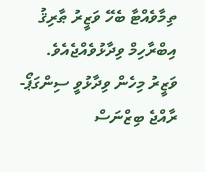ތިމާވެއްޓާ ބެހޭ ވަޒީރު ޠާރިޤު އިބްރާހިމް ވިދާޅުވެއްޖެއެވެ.
ވަޒީރު މިހެން ވިދާޅުވީ ސިންގަޕޯ-ރާއްޖެ ބިޒްނަސް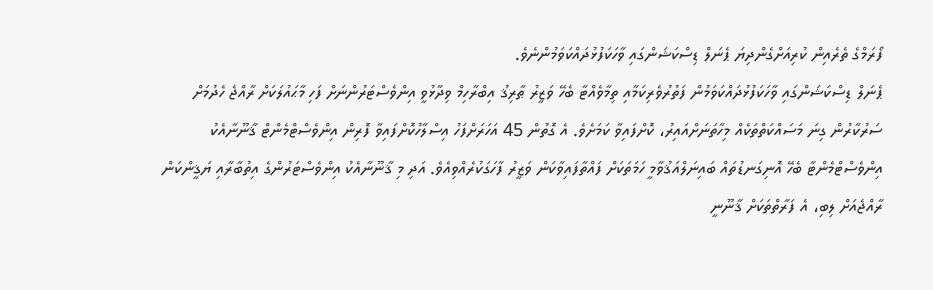ފޯރަމްގެ ތެރެއިން ކުރިއަށްގެންދިޔަ ޕެނަލް ޑިސްކަޝަންގައި ވާހަކަފުޅުދައްކަވަމުންނެވެ.
ޕެނަލް ޑިސްކަޝަންގައި ވާހަކަފުޅުދައްކަވަމުން ފަތުރުވެރިކަމާއި ތިމާވެއްޓާ ބެހޭ ވަޒީރު ޠާރިޤު އިބްރާހިމް ވިދާޅުވީ އިންވެސްޓަރުންނަށް ފަހި މާޙައުލަކަށް ރާއްޖެ ހެދުމަށް ސަރުކާރުން ގިނަ މަސައްކަތްތަކެއް މިހާތަނަށްއައިރު، ކޮށްފައިވާ ކަމަށެވެ. އެ ގޮތުން 45 އަހަރަށްފަހު އިސްލާހުކޮށްފައިވާ ފޮރިން އިންވެސްޓްމެންޓް ޤާނޫނާއެކު އިންވެސްޓްމެންޓާ ބެހޭ އޮނިގަނޑުތައް ބައިނަލްއަޤުވާމީ ހަމަތަކަށް ފައްތާފައިވާކަން ވަޒީރު ފާހަގަކުރެއްވިއެވެ. އަދި މި ޤާނޫނާއެކު އިންވެސްޓަރުންގެ އިތުބާރާއި ޔަޤީންކަން ރާއްޖެއަށް ލިބި، އެ ފަރާތްތަކަށް ޤާނޫނީ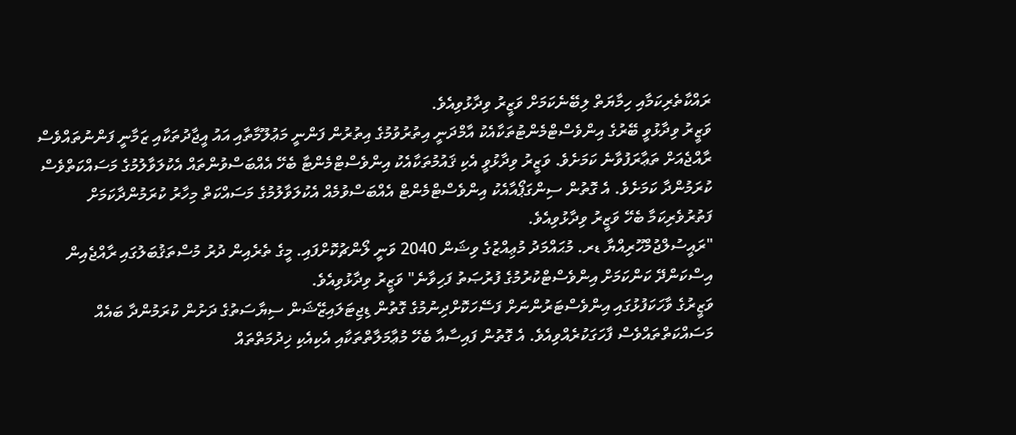ރައްކާތެރިކަމާއި ހިމާޔަތް ލިބޭނެކަމަށް ވަޒީރު ވިދާޅުވިއެވެ.
ވަޒީރު ވިދާޅުވީ ބޭރުގެ އިންވެސްޓްމެންޓުތަކާއެކު އާމްދަނީ އިތުރުވުމުގެ އިތުރުން ފަންނީ މަޢުލޫމާތާއި އައު އީޖާދުތަކާއި ޒަމާނީ ފަންނުތައްވެސް ރާއްޖެއަށް ތަޢާރަފުވާނެ ކަމަށެވެ. ވަޒީރު ވިދާޅުވީ އެކި ޤައުމުތަކާއެކު އިންވެސްޓްމެންޓާ ބެހޭ އެއްބަސްވުންތައް އެކުލަވާލުމުގެ މަސައްކަތްވެސް ކުރަމުންދާ ކަމަށެވެ. އެ ގޮތުން ސިންގަޕޯއާއެކު އިންވެސްޓްމެންޓް އެއްބަސްވުމެއް އެކުލަވާލުމުގެ މަސައްކަތް މިހާރު ކުރަމުންދާކަމަށް ފަތުރުވެރިކަމާ ބެހޭ ވަޒީރު ވިދާޅުވިއެވެ.
"ރައީސުލްޖުމްހޫރިއްޔާ ޑރ. މުޙައްމަދު މުޢިއްޒުގެ ވިޝަން 2040 ވަނީ ލޯންޗުކޮށްފައި. މީގެ ތެރެއިން ދުރު މުސްތަޤުބަލުގައި ރާއްޖެއިން އިސްކަންދޭ ކަންކަމަށް އިންވެސްޓްކުރުމުގެ ފުރުޞަތު ފަހިވާނެ" ވަޒީރު ވިދާޅުވިއެވެ.
ވަޒީރުގެ ވާހަކަފުޅުގައި އިންވެސްޓަރުންނަށް ފަސޭހަކޮށްދިނުމުގެ ގޮތުން ޑިޖިޓަލައިޒޭޝަން ސިޔާސަތުގެ ދަށުން ކުރަމުންދާ ބައެއް މަސައްކަތްތައްވެސް ފާހަގަކުރެއްވިއެވެ. އެ ގޮތުން ފައިސާއާ ބެހޭ މުޢާމަލާތްތަކާއި އެކިއެކި ޚިދުމަތްތައް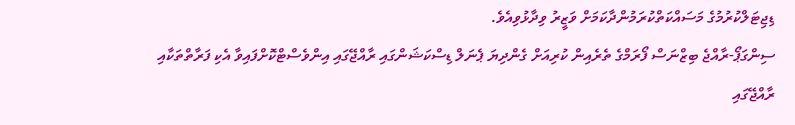ޑިޖިޓަލްކުރުމުގެ މަސައްކަތްކުރަމުންދާކަމަށް ވަޒީރު ވިދާޅުވިއެވެ.
ސިންގަޕޯ-ރާއްޖެ ބިޒްނަސް ފޯރަމްގެ ތެރެއިން ކުރިއަށް ގެންދިޔަ ޕެނަލް ޑިސްކަޝަންގައި ރާއްޖޭގައި އިންވެސްޓްކޮށްފައިވާ އެކި ފަރާތްތަކާއި ރާއްޖޭގައި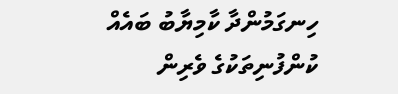ހިނގަމުންދާ ކާމިޔާބު ބައެއް ކުންފުނިތަކުގެ ވެރިން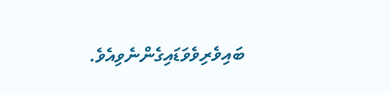ބައިވެރިވެވަޑައިގެންނެވިއެވެ.